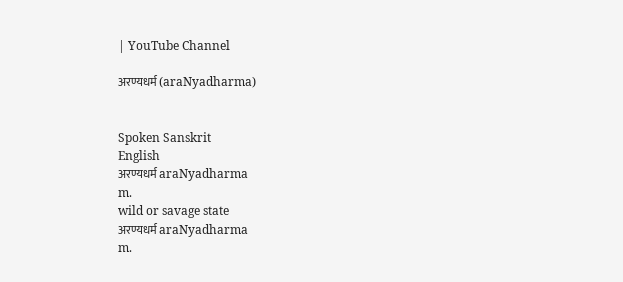| YouTube Channel

अरण्यधर्म (araNyadharma)


Spoken Sanskrit
English
अरण्यधर्म araNyadharma
m.
wild or savage state
अरण्यधर्म araNyadharma
m.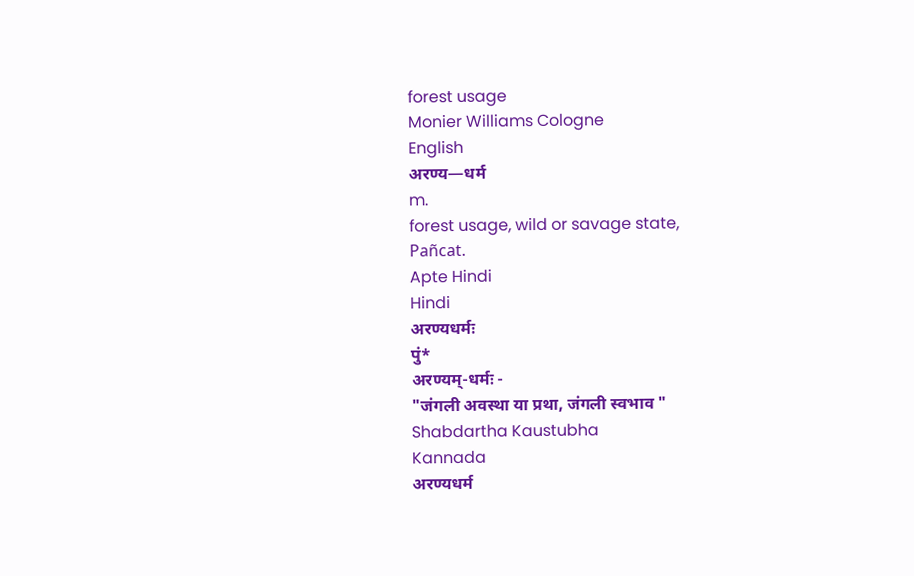forest usage
Monier Williams Cologne
English
अरण्य—धर्म
m.
forest usage, wild or savage state,
Pañcat.
Apte Hindi
Hindi
अरण्यधर्मः
पुं*
अरण्यम्-धर्मः -
"जंगली अवस्था या प्रथा, जंगली स्वभाव "
Shabdartha Kaustubha
Kannada
अरण्यधर्म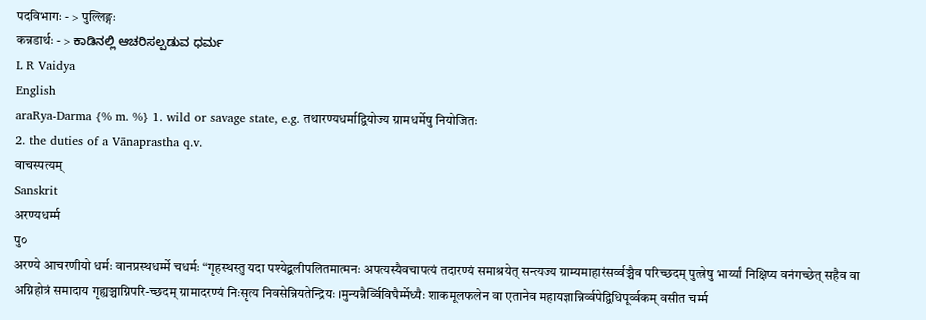पदविभागः - > पुल्लिङ्गः
कन्नडार्थः - > ಕಾಡಿನಲ್ಲಿ ಆಚರಿಸಲ್ಪಡುವ ಧರ್ಮ
L R Vaidya
English
araRya-Darma {% m. %} 1. wild or savage state, e.g. तथारण्यधर्माद्वियोज्य ग्रामधर्मेषु नियोजितः
2. the duties of a Vānaprastha q.v.
वाचस्पत्यम्
Sanskrit
अरण्यधर्म्म
पु०
अरण्ये आचरणीयो धर्मः वानप्रस्थधर्म्मे चधर्मः “गृहस्थस्तु यदा पश्येद्बलीपलितमात्मनः अपत्यस्यैवचापत्यं तदारण्यं समाश्रयेत् सन्त्यज्य ग्राम्यमाहारंसर्व्वञ्चैव परिच्छदम् पुत्त्रेषु भार्य्यां निक्षिप्य वनंगच्छेत् सहैव वा अग्निहोत्रं समादाय गृह्यञ्चाग्निपरि-च्छदम् ग्रामादरण्यं निःसृत्य निवसेन्नियतेन्द्रियः ।मुन्यन्नैर्व्विविघैर्म्मेध्यैः शाकमूलफलेन वा एतानेव महायज्ञान्निर्व्वपेद्विधिपूर्व्वकम् वसीत चर्म्म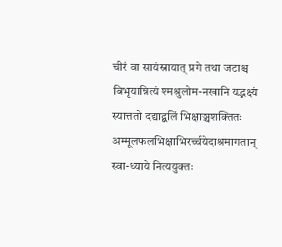चीरं वा सायंस्नायात् प्रगे तथा जटाश्च बिभृयान्नित्यं श्मश्रुलोम-नखानि यद्भक्ष्यं स्यात्ततो दद्याद्बलिं भिक्षाञ्चशक्तितः अम्मूलफलभिक्षाभिरर्च्चयेदाश्रमागतान् स्वा-ध्याये नित्ययुक्तः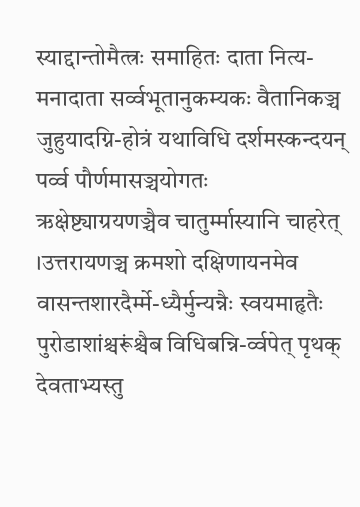स्याद्दान्तोमैत्त्रः समाहितः दाता नित्य-मनादाता सर्व्वभूतानुकम्यकः वैतानिकञ्च जुहुयादग्नि-होत्रं यथाविधि दर्शमस्कन्दयन् पर्व्व पौर्णमासञ्चयोगतः ऋक्षेष्ट्याग्रयणञ्चैव चातुर्म्मास्यानि चाहरेत् ।उत्तरायणञ्च क्रमशो दक्षिणायनमेव वासन्तशारदैर्म्मे-ध्यैर्मुन्यन्नैः स्वयमाहृतैः पुरोडाशांश्चरूंश्चैब विधिबन्नि-र्व्वपेत् पृथक् देवताभ्यस्तु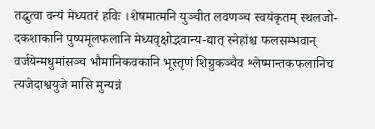तद्धुत्वा वन्यं मेध्यतरं हविः ।शेषमात्मनि युञ्चीत लवणञ्च स्वयंकृतम् स्थलजो-दकशाकानि पुष्पमूलफलानि मेध्यवृक्षोद्भवान्य-द्यात् स्नेहांश्च फलसम्भवान् वर्जयेन्मधुमांसञ्च भौमानिकवकानि भूस्तृणं शिग्रुकञ्चैव श्लेष्मान्तकफलानिच त्यजेदाश्वयुजे मासि मुन्यन्नं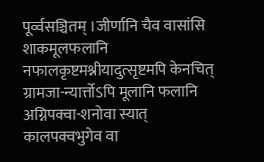पूर्व्वसञ्चितम् ।जीर्णानि चैव वासांसि शाकमूलफलानि नफालकृष्टमश्नीयादुत्सृष्टमपि केनचित् ग्रामजा-न्यार्त्तोऽपि मूलानि फलानि अग्निपक्वा-शनोवा स्यात् कालपक्वभुगेव वा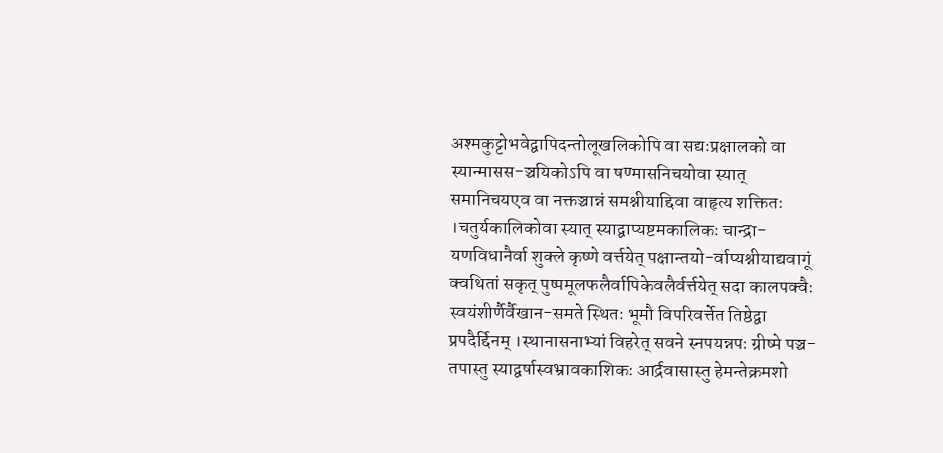अश्मकुट्टोभवेद्वापिदन्तोलूखलिकोपि वा सद्यःप्रक्षालको वा स्यान्मासस-ञ्चयिकोऽपि वा षण्मासनिचयोवा स्यात् समानिचयएव वा नक्तञ्चान्नं समश्नीयाद्दिवा वाहृत्य शक्तितः ।चतुर्यकालिकोवा स्यात् स्याद्वाप्यष्टमकालिकः चान्द्रा-यणविधानैर्वा शुक्ले कृष्णे वर्त्तयेत् पक्षान्तयो-र्वाप्यश्नीयाद्यवागूं क्वथितां सकृत् पुष्पमूलफलैर्वापिकेवलैर्वर्त्तयेत् सदा कालपक्वैः स्वयंशीर्णैर्वैखान-समते स्थितः भूमौ विपरिवर्त्तेत तिष्ठेद्वा प्रपदैर्द्दिनम् ।स्थानासनाभ्यां विहरेत् सवने स्नपयन्नपः ग्रीष्मे पञ्च-तपास्तु स्याद्वर्षास्वभ्रावकाशिकः आर्द्रवासास्तु हेमन्तेक्रमशो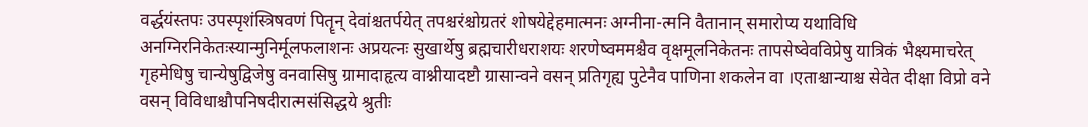वर्द्धयंस्तपः उपस्पृशंस्त्रिषवणं पितॄन् देवांश्चतर्पयेत् तपश्चरंश्चोग्रतरं शोषयेद्देहमात्मनः अग्नीना-त्मनि वैतानान् समारोप्य यथाविधि अनग्निरनिकेतःस्यान्मुनिर्मूलफलाशनः अप्रयत्नः सुखार्थेषु ब्रह्मचारीधराशयः शरणेष्वममश्चैव वृक्षमूलनिकेतनः तापसेष्वेवविप्रेषु यात्रिकं भैक्ष्यमाचरेत् गृहमेधिषु चान्येषुद्विजेषु वनवासिषु ग्रामादाहृत्य वाश्नीयादष्टौ ग्रासान्वने वसन् प्रतिगृह्य पुटेनैव पाणिना शकलेन वा ।एताश्चान्याश्च सेवेत दीक्षा विप्रो वने वसन् विविधाश्चौपनिषदीरात्मसंसिद्धये श्रुतीः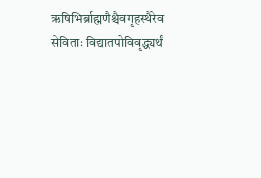ऋषिभिर्ब्राह्मणैश्चैवगृहस्थैरेव सेविताः विद्यातपोविवृद्ध्यर्थं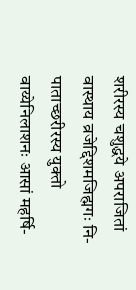शरीरस्य चशुद्धये अपराजितां वास्थाय व्रजेद्दिशमजिह्मगः नि-पाताच्छरीरस्य युक्तो वाय्येनिलाशनः आसां महर्षि-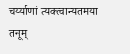चर्य्याणां त्यक्त्वान्यतमया तनूम्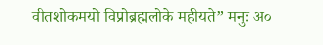वीतशोकमयो विप्रोब्रह्मलोके महीयते” मनुः अ०